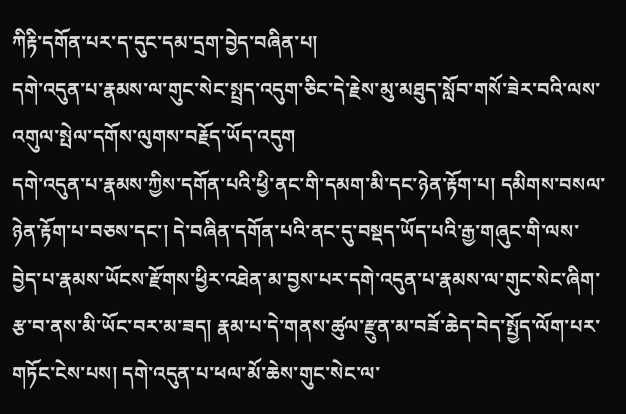ཀིརྟི་དགོན་པར་ད་དུང་དམ་དྲག་བྱེད་བཞིན་པ།
དགེ་འདུན་པ་རྣམས་ལ་གུང་སེང་སྤྲད་འདུག་ཅིང་དེ་རྗེས་མུ་མཐུད་སློབ་གསོ་ཟེར་བའི་ལས་འགུལ་སྤེལ་དགོས་ལུགས་བརྗོད་ཡོད་འདུག
དགེ་འདུན་པ་རྣམས་ཀྱིས་དགོན་པའི་ཕྱི་ནང་གི་དམག་མི་དང་ཉེན་རྟོག་པ། དམིགས་བསལ་ཉེན་རྟོག་པ་བཅས་དང་། དེ་བཞིན་དགོན་པའི་ནང་དུ་བསྡད་ཡོད་པའི་རྒྱ་གཞུང་གི་ལས་བྱེད་པ་རྣམས་ཡོངས་རྫོགས་ཕྱིར་འཐེན་མ་བྱས་པར་དགེ་འདུན་པ་རྣམས་ལ་གུང་སེང་ཞིག་རྩ་བ་ནས་མི་ཡོང་བར་མ་ཟད། རྣམ་པ་དེ་གནས་ཚུལ་རྫུན་མ་བཟོ་ཆེད་བེད་སྤྱོད་ལོག་པར་གཏོང་ངེས་པས། དགེ་འདུན་པ་ཕལ་མོ་ཆེས་གུང་སེང་ལ་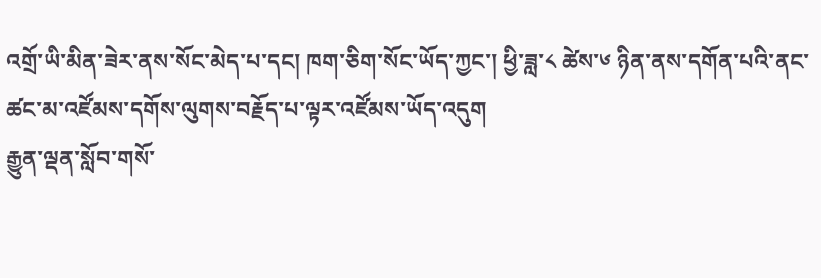འགྲོ་ཡི་མིན་ཟེར་ནས་སོང་མེད་པ་དང། ཁག་ཅིག་སོང་ཡོད་ཀྱང་། ཕྱི་ཟླ་༨ ཚེས་༦ ཉིན་ནས་དགོན་པའི་ནང་ཚང་མ་འཛོམས་དགོས་ལུགས་བརྗོད་པ་ལྟར་འཛོམས་ཡོད་འདུག
རྒྱུན་ལྡན་སློབ་གསོ་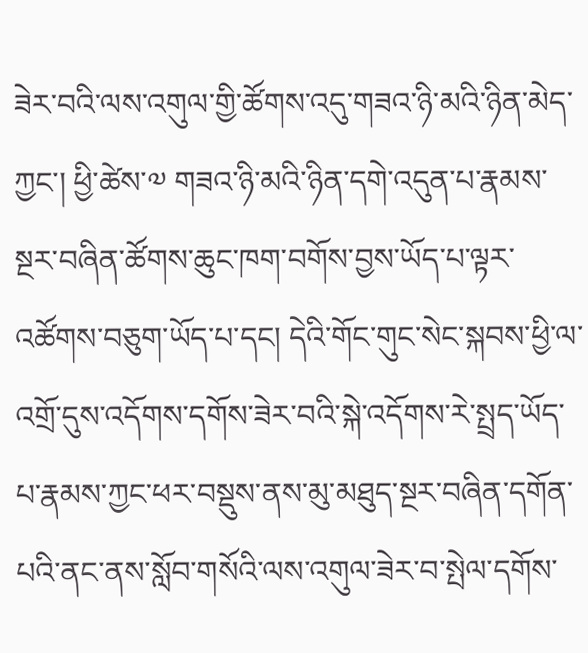ཟེར་བའི་ལས་འགུལ་གྱི་ཚོགས་འདུ་གཟའ་ཉི་མའི་ཉིན་མེད་ཀྱང་། ཕྱི་ཚེས་༧ གཟའ་ཉི་མའི་ཉིན་དགེ་འདུན་པ་རྣམས་སྔར་བཞིན་ཚོགས་ཆུང་ཁག་བགོས་བྱས་ཡོད་པ་ལྟར་འཚོགས་བཅུག་ཡོད་པ་དང། དེའི་གོང་གུང་སེང་སྐབས་ཕྱི་ལ་འགྲོ་དུས་འདོགས་དགོས་ཟེར་བའི་སྐེ་འདོགས་རེ་སྤྲད་ཡོད་པ་རྣམས་ཀྱང་ཕར་བསྡུས་ནས་མུ་མཐུད་སྔར་བཞིན་དགོན་པའི་ནང་ནས་སློབ་གསོའི་ལས་འགུལ་ཟེར་བ་སྤེལ་དགོས་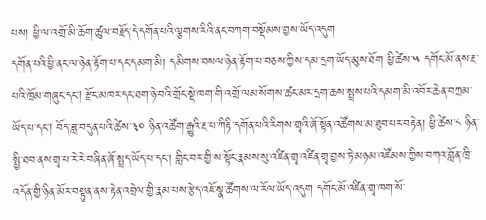པས། ཕྱི་ལ་འགྲོ་མི་ཆོག་ཚུལ་བརྗོད་དེ་དགོན་པའི་ལྕགས་རིའི་ནང་བཀག་བསྡོམས་བྱས་ཡོད་འདུག
དགོན་པའི་ཕྱི་ནང་ལ་ཉེན་རྟོག་པ་དང་དམག་མི། དམིགས་བསལ་ཉེན་རྟོག་པ་བཅས་ཀྱིས་དམ་དྲག་ཡོད་མུས་ཐོག ཕྱི་ཚེས་༥ དགོང་མོ་ནས་རྔ་པའི་ཁྲོམ་གཞུང་དང། རྫོང་མཁར་དང་ཐག་ཉེ་བའི་གྲོང་སྡེ་ཁག་གི་འགྲོ་ལམ་སོགས་ཚང་མར་དྲག་ཆས་སྤྲས་པའི་དམག་མི་འབོར་ཆེན་བཀྲམ་ཡོད་པ་དང། བོད་ཟླ་བདུན་པའི་ཚེས་༣༠ ཉིན་འཚོག་རྒྱུའི་རྔ་པ་ཀིརྟི་དགོན་པའི་རིགས་གྲྭའི་ཞོ་སྟོན་འཚོགས་མ་ཐུབ་པར་བརྟེན། ཕྱི་ཚེས་༨ ཉིན་སྤྱི་ཐབ་ནས་གྲྭ་པ་རེ་རེ་བཞིན་ཞོ་སྤྲད་ཡོད་པ་དང་། གླིང་བར་གྱི་ས་སྟོང་རྣམས་སུ་འཛིན་གྲྭ་འཛིན་གྲྭ་བྱས་ཏེ་མཉམ་འཛོམས་ཀྱིས་བཀའ་བློན་ཁྲི་འདོན་གྱི་ཉིན་མོར་བསྟུན་ནས་རྟེན་འབྲེལ་གྱི་རྣམ་པས་རྩེད་འཇོ་སྣ་ཚོགས་ལ་རོལ་ཡོད་འདུག དགོང་མོ་འཛིན་གྲྭ་ཁག་སོ་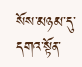སོས་མཉམ་དུ་དགའ་སྟོན་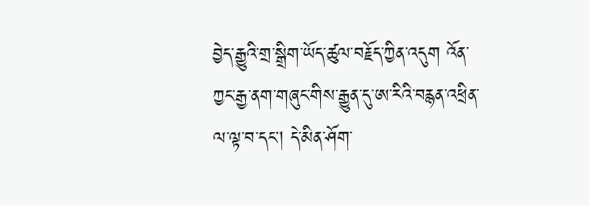བྱེད་རྒྱུའི་གྲ་སྒྲིག་ཡོད་ཚུལ་བརྗོད་ཀྱིན་འདུག འོན་ཀྱང་རྒྱ་ནག་གཞུང་གིས་རྒྱུན་དུ་ཨ་རིའི་བརྙན་འཕྲིན་ལ་ལྟ་བ་དང། དེ་མིན་ཤོག་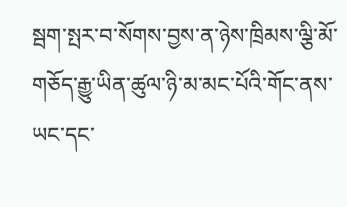སྦག་སྤར་བ་སོགས་བྱས་ན་ཉེས་ཁྲིམས་ལྕི་མོ་གཅོད་རྒྱུ་ཡིན་ཚུལ་ཉི་མ་མང་པོའི་གོང་ནས་ཡང་དང་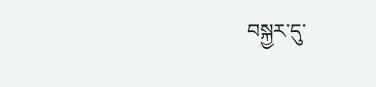བསྐྱར་དུ་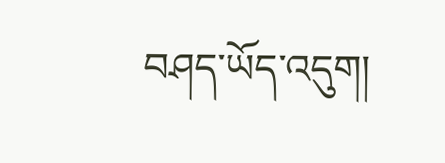བཤད་ཡོད་འདུག།